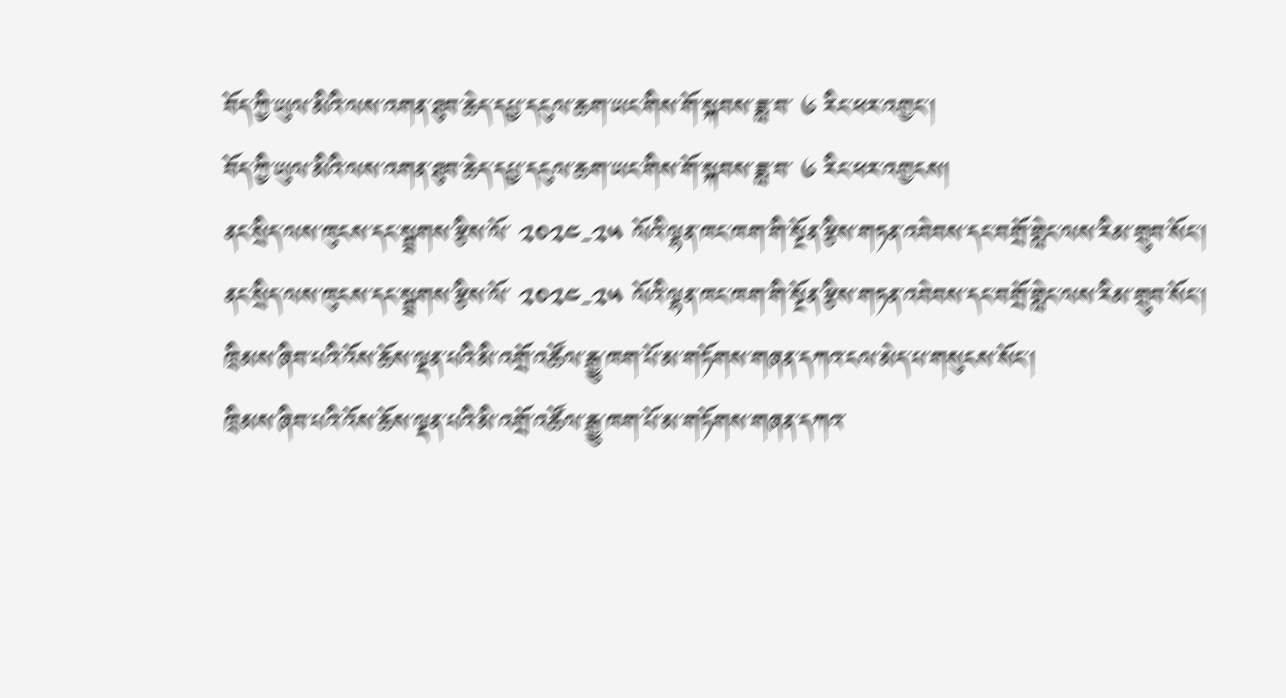བོད་ཀྱི་ཡུལ་མིའི་ལས་འགན་ཐུབ་ཆེད་དཔྱ་དངུལ་ཆག་ཡང་གིས་གོ་སྐབས་ཟླ་བ་ ༦ རིང་ཕར་འགྱང་།
བོད་ཀྱི་ཡུལ་མིའི་ལས་འགན་ཐུབ་ཆེད་དཔྱ་དངུལ་ཆག་ཡང་གིས་གོ་སྐབས་ཟླ་བ་ ༦ རིང་ཕར་འགྱངས།
ནང་སྲིད་ལས་ཁུངས་དང་སྦྲགས་རྩིས་ལོ་ ༢༠༢༤-༢༥ ལོའི་ལྷན་ཁང་ཁག་གི་སྔོན་རྩིས་གཏན་འབེབས་དང་བགྲོ་གླེང་ལས་རིམ་གྲུབ་སོང་།
ནང་སྲིད་ལས་ཁུངས་དང་སྦྲགས་རྩིས་ལོ་ ༢༠༢༤-༢༥ ལོའི་ལྷན་ཁང་ཁག་གི་སྔོན་རྩིས་གཏན་འབེབས་དང་བགྲོ་གླེང་ལས་རིམ་གྲུབ་སོང་།
ཁྲིམས་ཞིབ་པའི་འོས་ཆོས་ལྡན་པའི་མི་འགྲོ་འཚོལ་རྒྱུ་ཁག་པོ་མ་གཏོགས་གཞན་དཀའ་ངལ་མེད་པ་གསུངས་སོང་།
ཁྲིམས་ཞིབ་པའི་འོས་ཆོས་ལྡན་པའི་མི་འགྲོ་འཚོལ་རྒྱུ་ཁག་པོ་མ་གཏོགས་གཞན་དཀའ་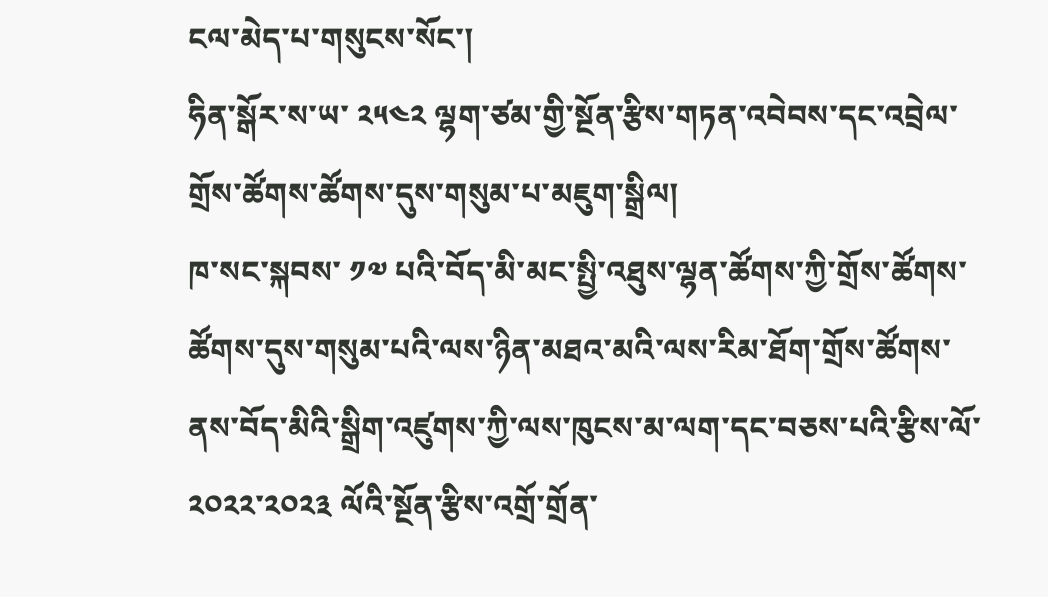ངལ་མེད་པ་གསུངས་སོང་།
ཧིན་སྒོར་ས་ཡ་ ༢༥༤༢ ལྷག་ཙམ་གྱི་སྔོན་རྩིས་གཏན་འབེབས་དང་འབྲེལ་གྲོས་ཚོགས་ཚོགས་དུས་གསུམ་པ་མཇུག་སྒྲིལ།
ཁ་སང་སྐབས་ ༡༧ པའི་བོད་མི་མང་སྤྱི་འཐུས་ལྷན་ཚོགས་ཀྱི་གྲོས་ཚོགས་ཚོགས་དུས་གསུམ་པའི་ལས་ཉིན་མཐའ་མའི་ལས་རིམ་ཐོག་གྲོས་ཚོགས་ནས་བོད་མིའི་སྒྲིག་འཛུགས་ཀྱི་ལས་ཁུངས་མ་ལག་དང་བཅས་པའི་རྩིས་ལོ་ ༢༠༢༢་༢༠༢༣ ལོའི་སྔོན་རྩིས་འགྲོ་གྲོན་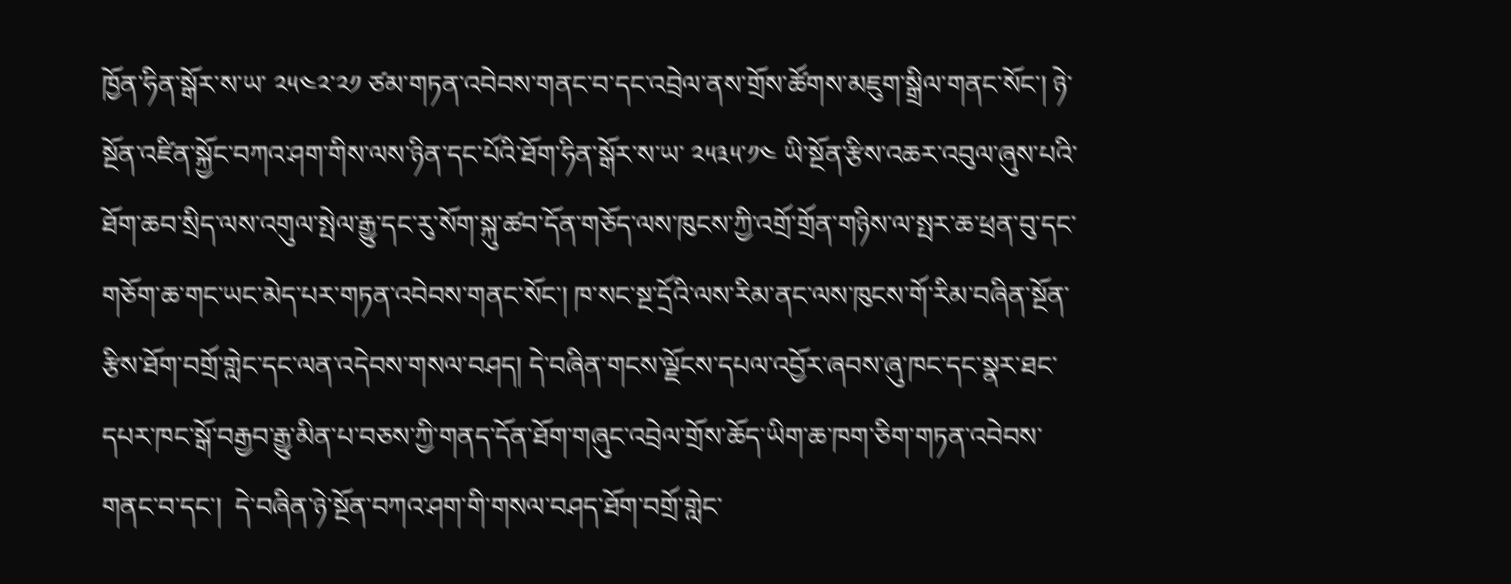ཁྱོན་ཧིན་སྒོར་ས་ཡ་ ༢༥༤༢་༢༡ ཙམ་གཏན་འབེབས་གནང་བ་དང་འབྲེལ་ནས་གྲོས་ཚོགས་མཇུག་སྒྲིལ་གནང་སོང་། ཉེ་སྔོན་འཛིན་སྐྱོང་བཀའ་ཤག་གིས་ལས་ཉིན་དང་པོའི་ཐོག་ཧིན་སྒོར་ས་ཡ་ ༢༥༣༥་༡༤ ཡི་སྔོན་རྩིས་འཆར་འབུལ་ཞུས་པའི་ཐོག་ཆབ་སྲིད་ལས་འགུལ་སྤེལ་རྒྱུ་དང་རུ་སོག་སྐུ་ཚབ་དོན་གཅོད་ལས་ཁུངས་ཀྱི་འགྲོ་གྲོན་གཉིས་ལ་སྤར་ཆ་ཕྲན་བུ་དང་གཅོག་ཆ་གང་ཡང་མེད་པར་གཏན་འབེབས་གནང་སོང་། ཁ་སང་སྔ་དྲོའི་ལས་རིམ་ནང་ལས་ཁུངས་གོ་རིམ་བཞིན་སྔོན་རྩིས་ཐོག་བགྲོ་གླེང་དང་ལན་འདེབས་གསལ་བཤད། དེ་བཞིན་གངས་ལྗོངས་དཔལ་འབྱོར་ཞབས་ཞུ་ཁང་དང་སྣར་ཐང་དཔར་ཁང་སྒོ་བརྒྱབ་རྒྱུ་མིན་པ་བཅས་ཀྱི་གནད་དོན་ཐོག་གཞུང་འབྲེལ་གྲོས་ཆོད་ཡིག་ཆ་ཁག་ཅིག་གཏན་འབེབས་གནང་བ་དང་།  དེ་བཞིན་ཉེ་སྔོན་བཀའ་ཤག་གི་གསལ་བཤད་ཐོག་བགྲོ་གླེང་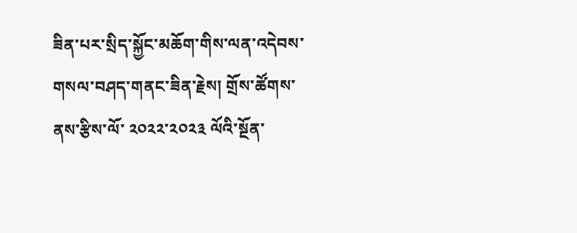ཟིན་པར་སྲིད་སྐྱོང་མཆོག་གིས་ལན་འདེབས་གསལ་བཤད་གནང་ཟིན་རྗེས། གྲོས་ཚོགས་ནས་རྩིས་ལོ་ ༢༠༢༢་༢༠༢༣ ལོའི་སྔོན་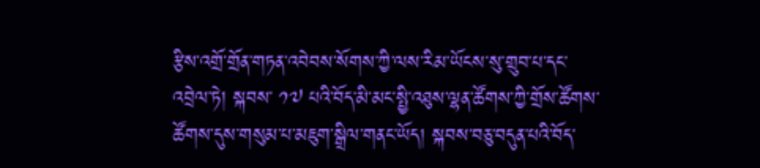རྩིས་འགྲོ་གྲོན་གཏན་འབེབས་སོགས་ཀྱི་ལས་རིམ་ཡོངས་སུ་གྲུབ་པ་དང་འབྲེལ་ཏེ། སྐབས་ ༡༧ པའི་བོད་མི་མང་སྤྱི་འཐུས་ལྷན་ཚོགས་ཀྱི་གྲོས་ཚོགས་ཚོགས་དུས་གསུམ་པ་མཇུག་སྒྲིལ་གནང་ཡོད། སྐབས་བཅུ་བདུན་པའི་བོད་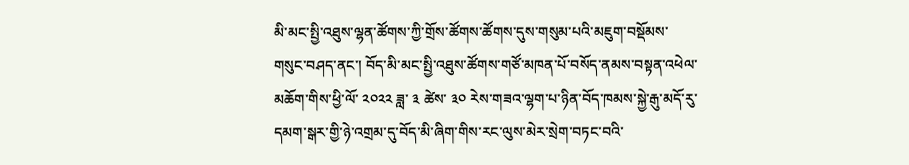མི་མང་སྤྱི་འཐུས་ལྷན་ཚོགས་ཀྱི་གྲོས་ཚོགས་ཚོགས་དུས་གསུམ་པའི་མཇུག་བསྡོམས་གསུང་བཤད་ནང་། བོད་མི་མང་སྤྱི་འཐུས་ཚོགས་གཙོ་མཁན་པོ་བསོད་ནམས་བསྟན་འཕེལ་མཆོག་གིས་ཕྱི་ལོ་ ༢༠༢༢ ཟླ་ ༣ ཚེས་ ༣༠ རེས་གཟའ་ལྷག་པ་ཉིན་བོད་ཁམས་སྐྱེ་རྒུ་མདོ་རུ་དམག་སྒར་གྱི་ཉེ་འགྲམ་དུ་བོད་མི་ཞིག་གིས་རང་ལུས་མེར་སྲེག་བཏང་བའི་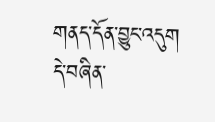གནད་དོན་བྱུང་འདུག དེ་བཞིན་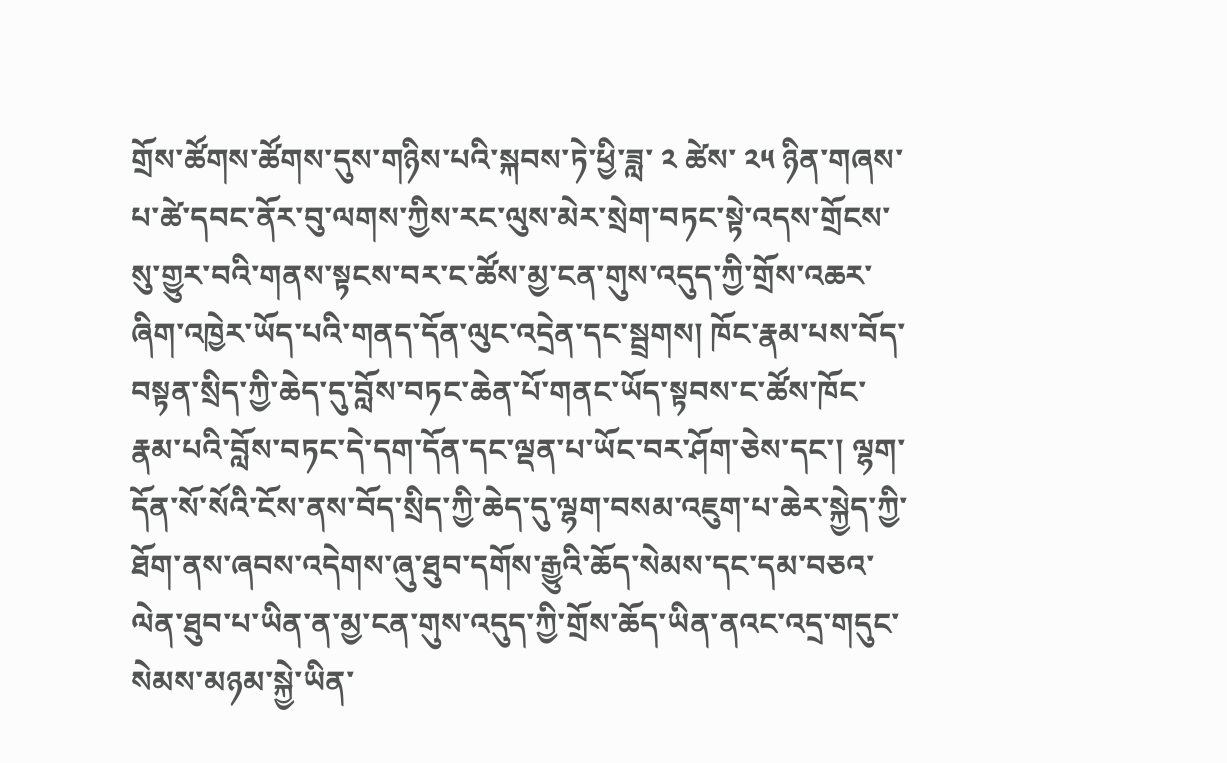གྲོས་ཚོགས་ཚོགས་དུས་གཉིས་པའི་སྐབས་ཏེ་ཕྱི་ཟླ་ ༢ ཚེས་ ༢༥ ཉིན་གཞས་པ་ཚེ་དབང་ནོར་བུ་ལགས་ཀྱིས་རང་ལུས་མེར་སྲེག་བཏང་སྟེ་འདས་གྲོངས་སུ་གྱུར་བའི་གནས་སྟངས་བར་ང་ཚོས་མྱ་ངན་གུས་འདུད་ཀྱི་གྲོས་འཆར་ཞིག་འཁྱེར་ཡོད་པའི་གནད་དོན་ལུང་འདྲེན་དང་སྦྲགས། ཁོང་རྣམ་པས་བོད་བསྟན་སྲིད་ཀྱི་ཆེད་དུ་བློས་བཏང་ཆེན་པོ་གནང་ཡོད་སྟབས་ང་ཚོས་ཁོང་རྣམ་པའི་བློས་བཏང་དེ་དག་དོན་དང་ལྡན་པ་ཡོང་བར་ཤོག་ཅེས་དང་། ལྷག་དོན་སོ་སོའི་ངོས་ནས་བོད་སྲིད་ཀྱི་ཆེད་དུ་ལྷག་བསམ་འཇུག་པ་ཆེར་སྐྱེད་ཀྱི་ཐོག་ནས་ཞབས་འདེགས་ཞུ་ཐུབ་དགོས་རྒྱུའི་ཆོད་སེམས་དང་དམ་བཅའ་ལེན་ཐུབ་པ་ཡིན་ན་མྱ་ངན་གུས་འདུད་ཀྱི་གྲོས་ཆོད་ཡིན་ནའང་འདྲ་གདུང་སེམས་མཉམ་སྐྱེ་ཡིན་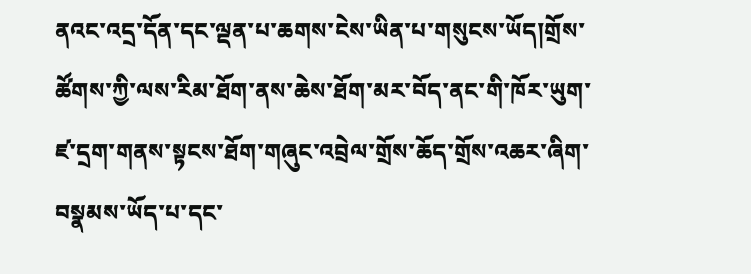ནའང་འདྲ་དོན་དང་ལྡན་པ་ཆགས་ངེས་ཡིན་པ་གསུངས་ཡོད།གྲོས་ཚོགས་ཀྱི་ལས་རིམ་ཐོག་ནས་ཆེས་ཐོག་མར་བོད་ནང་གི་ཁོར་ཡུག་ཛ་དྲག་གནས་སྟངས་ཐོག་གཞུང་འབྲེལ་གྲོས་ཆོད་གྲོས་འཆར་ཞིག་བསྣམས་ཡོད་པ་དང་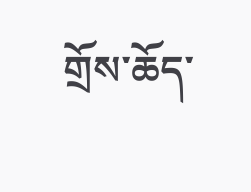གྲོས་ཆོད་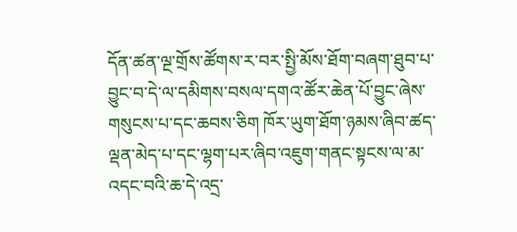དོན་ཚན་ལྔ་གྲོས་ཚོགས་ར་བར་སྤྱི་མོས་ཐོག་བཞག་ཐུབ་པ་བྱུང་བ་དེ་ལ་དམིགས་བསལ་དགའ་ཚོར་ཆེན་པོ་བྱུང་ཞེས་གསུངས་པ་དང་ཆབས་ཅིག ཁོར་ཡུག་ཐོག་ཉམས་ཞིབ་ཚད་ལྡན་མེད་པ་དང་ལྷག་པར་ཞིབ་འཇུག་གནང་སྟངས་ལ་མ་འདང་བའི་ཆ་དེ་འདྲ་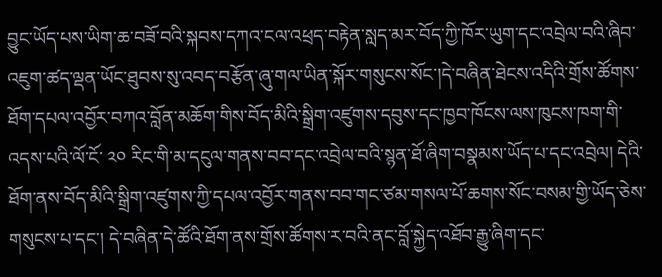བྱུང་ཡོད་པས་ཡིག་ཆ་བཟོ་བའི་སྐབས་དཀའ་ངལ་འཕྲད་བརྟེན་སླད་མར་བོད་ཀྱི་ཁོར་ཡུག་དང་འབྲེལ་བའི་ཞིབ་འཇུག་ཚད་ལྡན་ཡོང་ཐུབས་སུ་འབད་བརྩོན་ཞུ་གལ་ཡིན་སྐོར་གསུངས་སོང་།དེ་བཞིན་ཐེངས་འདིའི་གྲོས་ཚོགས་ཐོག་དཔལ་འབྱོར་བཀའ་བློན་མཆོག་གིས་བོད་མིའི་སྒྲིག་འཛུགས་དབུས་དང་ཁྱབ་ཁོངས་ལས་ཁུངས་ཁག་གི་འདས་པའི་ལོ་ངོ་ ༢༠ རིང་གི་མ་དངུལ་གནས་བབ་དང་འབྲེལ་བའི་སྙན་ཐོ་ཞིག་བསྣམས་ཡོད་པ་དང་འབྲེལ། དེའི་ཐོག་ནས་བོད་མིའི་སྒྲིག་འཛུགས་ཀྱི་དཔལ་འབྱོར་གནས་བབ་གང་ཙམ་གསལ་པོ་ཆགས་སོང་བསམ་གྱི་ཡོད་ཅེས་གསུངས་པ་དང་། དེ་བཞིན་དེ་ཚོའི་ཐོག་ནས་གྲོས་ཚོགས་ར་བའི་ནང་བློ་སྐྱེད་འཐོབ་རྒྱུ་ཞིག་དང་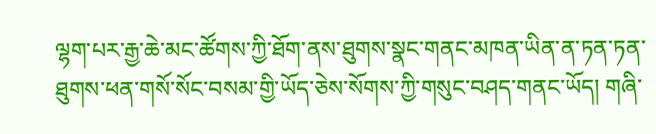ལྷག་པར་རྒྱ་ཆེ་མང་ཚོགས་ཀྱི་ཐོག་ནས་ཐུགས་སྣང་གནང་མཁན་ཡིན་ན་ཏན་ཏན་ཐུགས་ཕན་གསོ་སོང་བསམ་གྱི་ཡོད་ཅེས་སོགས་ཀྱི་གསུང་བཤད་གནང་ཡོད། གཞི་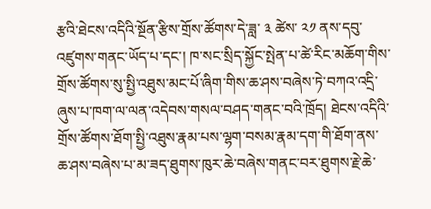རྩའི་ཐེངས་འདིའི་སྔོན་རྩིས་གྲོས་ཚོགས་དེ་ཟླ་ ༣ ཚེས་ ༢༡ ནས་དབུ་འཛུགས་གནང་ཡོད་པ་དང་། ཁ་སང་སྲིད་སྐྱོང་སྤེན་པ་ཚེ་རིང་མཆོག་གིས་གྲོས་ཚོགས་སུ་སྤྱི་འཐུས་མང་པོ་ཞིག་གིས་ཆ་ཤས་བཞེས་ཏེ་བཀའ་འདྲི་ཞུས་པ་ཁག་ལ་ལན་འདེབས་གསལ་བཤད་གནང་བའི་ཁྲོད། ཐེངས་འདིའི་གྲོས་ཚོགས་ཐོག་སྤྱི་འཐུས་རྣམ་པས་ལྷག་བསམ་རྣམ་དག་གི་ཐོག་ནས་ཆ་ཤས་བཞེས་པ་མ་ཟད་ཐུགས་ཁུར་ཆེ་བཞེས་གནང་བར་ཐུགས་རྗེ་ཆེ་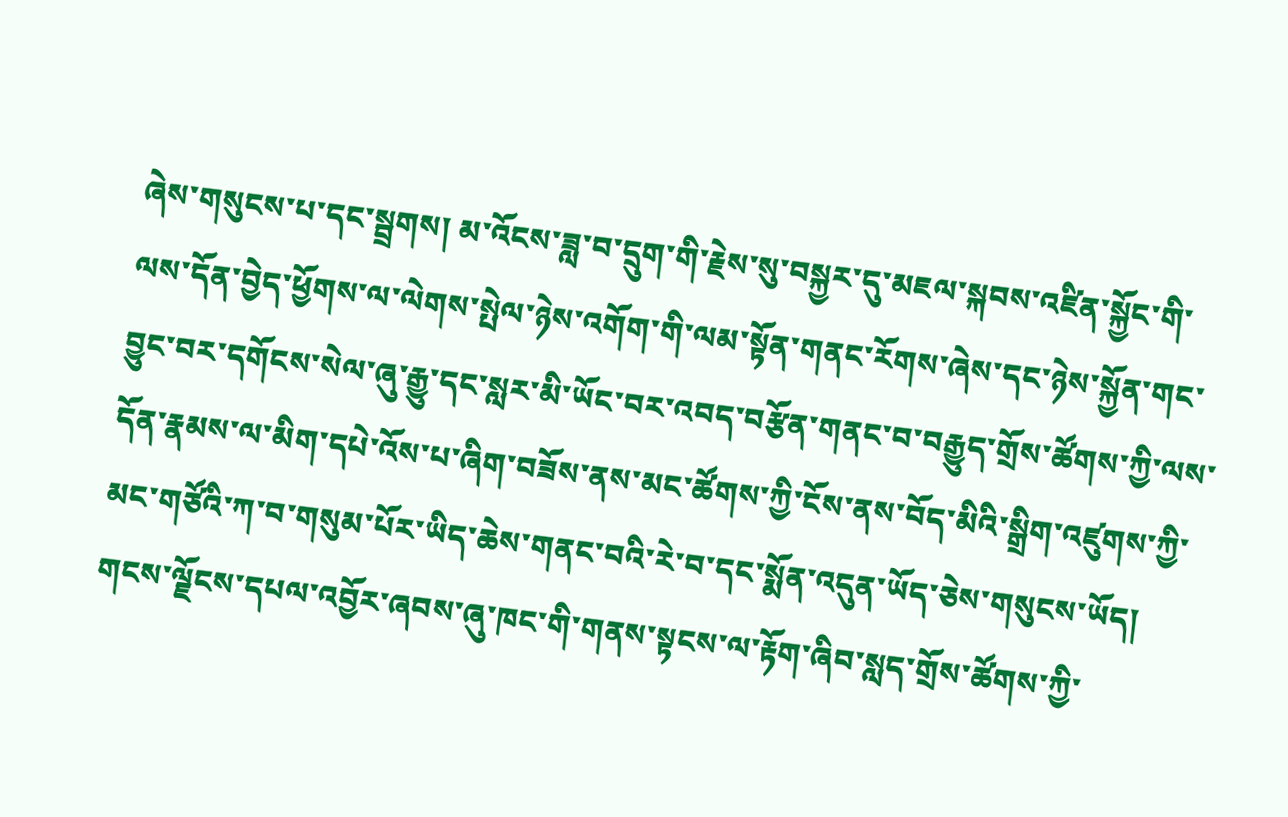ཞེས་གསུངས་པ་དང་སྦྲགས། མ་འོངས་ཟླ་བ་དྲུག་གི་རྗེས་སུ་བསྐྱར་དུ་མཇལ་སྐབས་འཛིན་སྐྱོང་གི་ལས་དོན་བྱེད་ཕྱོགས་ལ་ལེགས་སྤེལ་ཉེས་འགོག་གི་ལམ་སྟོན་གནང་རོགས་ཞེས་དང་ཉེས་སྐྱོན་གང་བྱུང་བར་དགོངས་སེལ་ཞུ་རྒྱུ་དང་སླར་མི་ཡོང་བར་འབད་བརྩོན་གནང་བ་བརྒྱུད་གྲོས་ཚོགས་ཀྱི་ལས་དོན་རྣམས་ལ་མིག་དཔེ་འོས་པ་ཞིག་བཟོས་ནས་མང་ཚོགས་ཀྱི་ངོས་ནས་བོད་མིའི་སྒྲིག་འཛུགས་ཀྱི་མང་གཙོའི་ཀ་བ་གསུམ་པོར་ཡིད་ཆེས་གནང་བའི་རེ་བ་དང་སྨོན་འདུན་ཡོད་ཅེས་གསུངས་ཡོད།
གངས་ལྗོངས་དཔལ་འབྱོར་ཞབས་ཞུ་ཁང་གི་གནས་སྟངས་ལ་རྟོག་ཞིབ་སླད་གྲོས་ཚོགས་ཀྱི་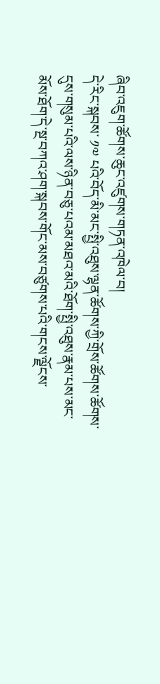ཞིབ་འཇུག་ཚོགས་ཆུང་འཛུགས་གཏན་འཁེལ་བ།
དེ་རིང་སྐབས་ ༡༧ པའི་བོད་མི་མང་སྤྱི་འཐུས་ལྷན་ཚོགས་ཀྱི་གྲོས་ཚོགས་ཚོགས་དུས་གསུམ་པའི་ལས་ཉིན་བཅུ་པའམ་མཐའ་མའི་ཐོག་སྤྱི་འཐུས་རྣམ་པས་མང་མོས་ཐོག་དེ་སྔ་བཀའ་ཤག་སྐབས་གོང་མས་བཙུགས་པའི་གངས་ལྗོངས་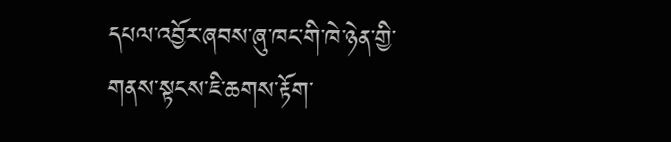དཔལ་འབྱོར་ཞབས་ཞུ་ཁང་གི་ཁེ་ཉེན་གྱི་གནས་སྟངས་ཇི་ཆགས་རྟོག་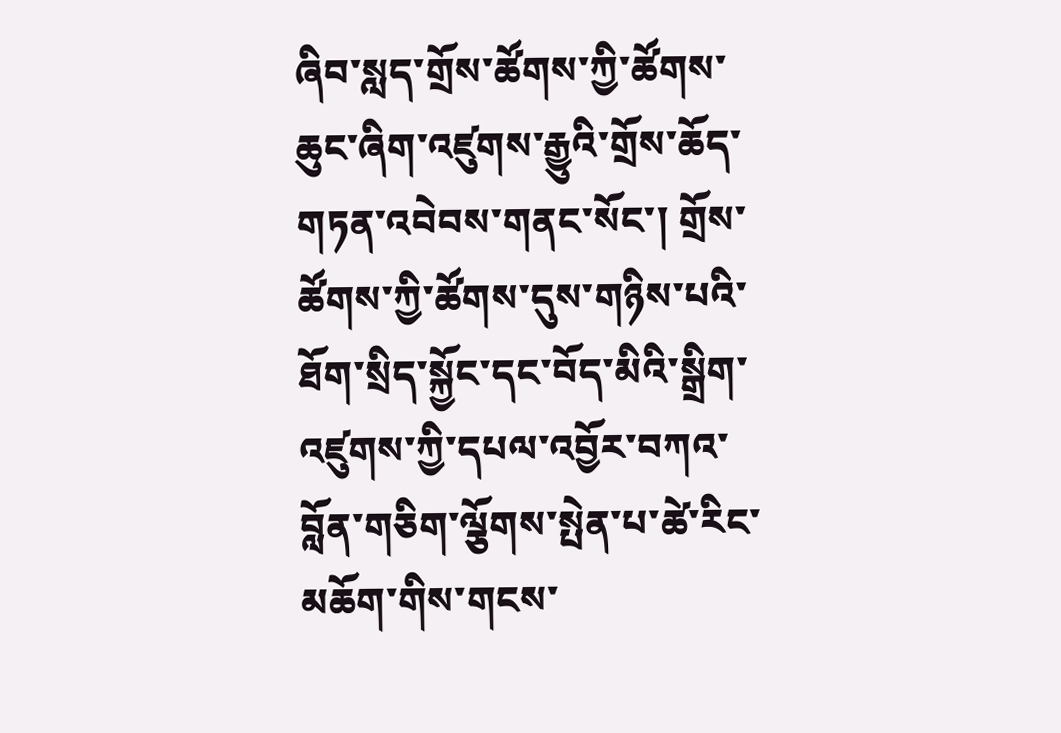ཞིབ་སླད་གྲོས་ཚོགས་ཀྱི་ཚོགས་ཆུང་ཞིག་འཛུགས་རྒྱུའི་གྲོས་ཆོད་གཏན་འབེབས་གནང་སོང་། གྲོས་ཚོགས་ཀྱི་ཚོགས་དུས་གཉིས་པའི་ཐོག་སྲིད་སྐྱོང་དང་བོད་མིའི་སྒྲིག་འཛུགས་ཀྱི་དཔལ་འབྱོར་བཀའ་བློན་གཅིག་ལྕོགས་སྤེན་པ་ཚེ་རིང་མཆོག་གིས་གངས་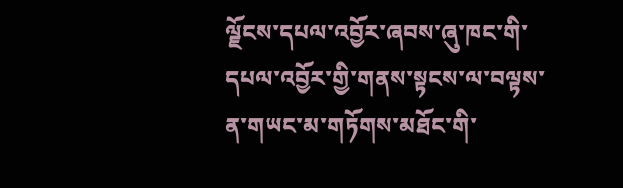ལྗོངས་དཔལ་འབྱོར་ཞབས་ཞུ་ཁང་གི་དཔལ་འབྱོར་གྱི་གནས་སྟངས་ལ་བལྟས་ན་གཡང་མ་གཏོགས་མཐོང་གི་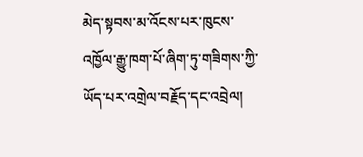མེད་སྟབས་མ་འོངས་པར་ཁུངས་འཁྱོལ་རྒྱུ་ཁག་པོ་ཞིག་ཏུ་གཟིགས་ཀྱི་ཡོད་པར་འགྲེལ་བརྗོད་དང་འབྲེལ།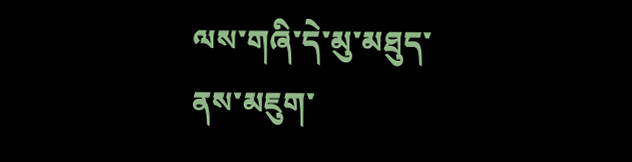ལས་གཞི་དེ་མུ་མཐུད་ནས་མཇུག་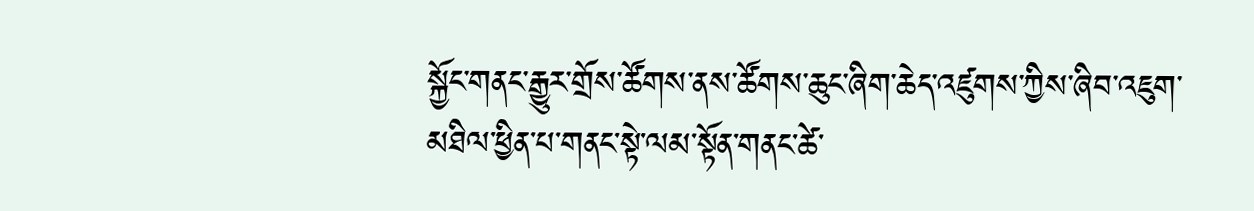སྐྱོང་གནང་རྒྱུར་གྲོས་ཚོགས་ནས་ཚོགས་ཆུང་ཞིག་ཆེད་འཛུགས་ཀྱིས་ཞིབ་འཇུག་མཐིལ་ཕྱིན་པ་གནང་སྟེ་ལམ་སྟོན་གནང་ཚེ་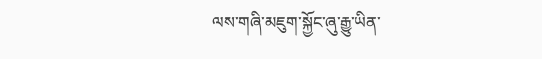ལས་གཞི་མཇུག་སྐྱོང་ཞུ་རྒྱུ་ཡིན་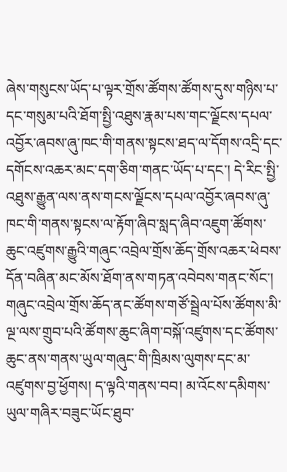ཞེས་གསུངས་ཡོད་པ་ལྟར་གྲོས་ཚོགས་ཚོགས་དུས་གཉིས་པ་དང་གསུམ་པའི་ཐོག་སྤྱི་འཐུས་རྣམ་པས་གང་ལྗོངས་དཔལ་འབྱོར་ཞབས་ཞུ་ཁང་གི་གནས་སྟངས་ཐད་ལ་དོགས་འདྲི་དང་དགོངས་འཆར་མང་དག་ཅིག་གནང་ཡོད་པ་དང་། དེ་རིང་སྤྱི་འཐུས་རྒྱུན་ལས་ནས་གངས་ལྗོངས་དཔལ་འབྱོར་ཞབས་ཞུ་ཁང་གི་གནས་སྟངས་ལ་རྟོག་ཞིབ་སླད་ཞིབ་འཇུག་ཚོགས་ཆུང་འཛུགས་རྒྱུའི་གཞུང་འབྲེལ་གྲོས་ཆོད་གྲོས་འཆར་ཕེབས་དོན་བཞིན་མང་མོས་ཐོག་ནས་གཏན་འབེབས་གནང་སོང་། གཞུང་འབྲེལ་གྲོས་ཆོད་ནང་ཚོགས་གཙོ་སྦྲེལ་པོས་ཚོགས་མི་ལྔ་ལས་གྲུབ་པའི་ཚོགས་ཆུང་ཞིག་བསྐོ་འཛུགས་དང་ཚོགས་ཆུང་ནས་གནས་ཡུལ་གཞུང་གི་ཁྲིམས་ལུགས་དང་མ་འཛུགས་བྱ་ཕྱོགས། ད་ལྟའི་གནས་བབ། མ་འོངས་དམིགས་ཡུལ་གཞིར་བཟུང་ཡོང་ཐུབ་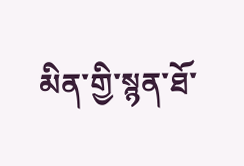མིན་གྱི་སྙན་ཐོ་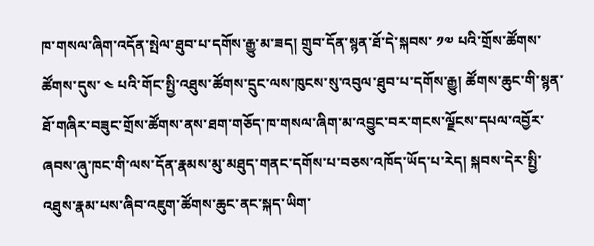ཁ་གསལ་ཞིག་འདོན་སྤེལ་ཐུབ་པ་དགོས་རྒྱུ་མ་ཟད། གྲུབ་དོན་སྙན་ཐོ་དེ་སྐབས་ ༡༧ པའི་གྲོས་ཚོགས་ཚོགས་དུས་ ༤ པའི་གོང་སྤྱི་འཐུས་ཚོགས་དྲུང་ལས་ཁུངས་སུ་འབུལ་ཐུབ་པ་དགོས་རྒྱུ། ཚོགས་ཆུང་གི་སྙན་ཐོ་གཞིར་བཟུང་གྲོས་ཚོགས་ནས་ཐག་གཅོད་ཁ་གསལ་ཞིག་མ་འབྱུང་བར་གངས་ལྗོངས་དཔལ་འབྱོར་ཞབས་ཞུ་ཁང་གི་ལས་དོན་རྣམས་མུ་མཐུད་གནང་དགོས་པ་བཅས་འཁོད་ཡོད་པ་རེད། སྐབས་དེར་སྤྱི་འཐུས་རྣམ་པས་ཞིབ་འཇུག་ཚོགས་ཆུང་ནང་སྐད་ཡིག་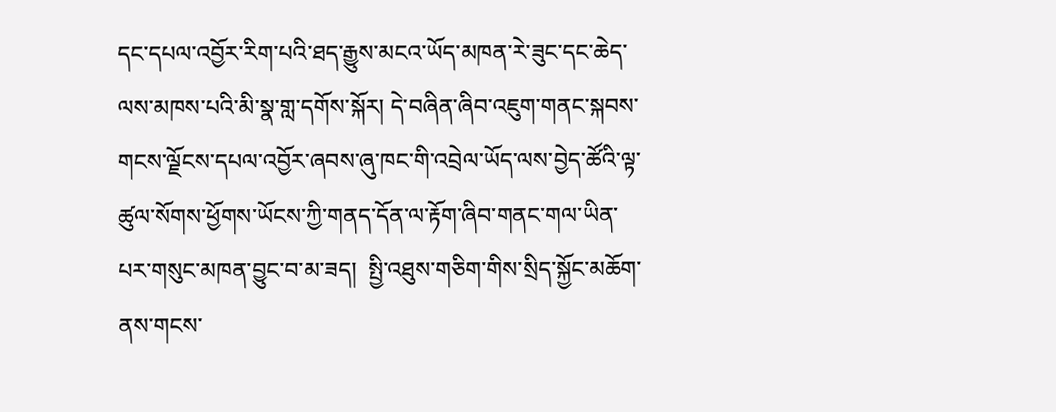དང་དཔལ་འབྱོར་རིག་པའི་ཐད་རྒྱུས་མངའ་ཡོད་མཁན་རེ་ཟུང་དང་ཆེད་ལས་མཁས་པའི་མི་སྣ་གླ་དགོས་སྐོར། དེ་བཞིན་ཞིབ་འཇུག་གནང་སྐབས་གངས་ལྗོངས་དཔལ་འབྱོར་ཞབས་ཞུ་ཁང་གི་འབྲེལ་ཡོད་ལས་བྱེད་ཚོའི་ལྟ་ཚུལ་སོགས་ཕྱོགས་ཡོངས་ཀྱི་གནད་དོན་ལ་རྟོག་ཞིབ་གནང་གལ་ཡིན་པར་གསུང་མཁན་བྱུང་བ་མ་ཟད།  སྤྱི་འཐུས་གཅིག་གིས་སྲིད་སྐྱོང་མཆོག་ནས་གངས་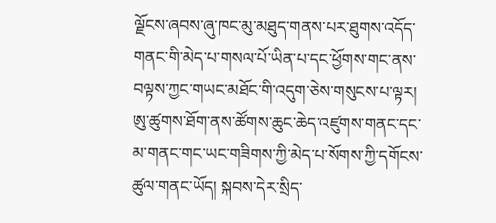ལྗོངས་ཞབས་ཞུ་ཁང་མུ་མཐུད་གནས་པར་ཐུགས་འདོད་གནང་གི་མེད་པ་གསལ་པོ་ཡིན་པ་དང་ཕྱོགས་གང་ནས་བལྟས་ཀྱང་གཡང་མཐོང་གི་འདུག་ཅེས་གསུངས་པ་ལྟར། ཨུ་ཚུགས་ཐོག་ནས་ཚོགས་ཆུང་ཆེད་འཛུགས་གནང་དང་མ་གནང་གང་ཡང་གཟིགས་ཀྱི་མེད་པ་སོགས་ཀྱི་དགོངས་ཚུལ་གནང་ཡོད། སྐབས་དེར་སྲིད་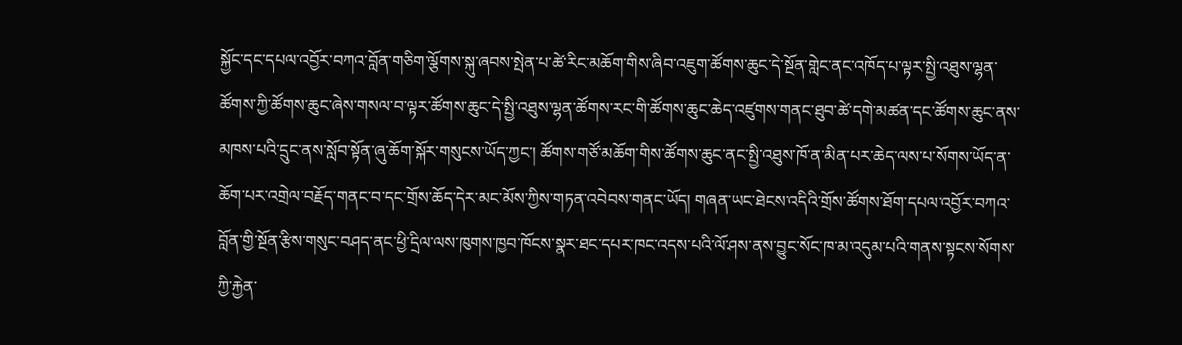སྐྱོང་དང་དཔལ་འབྱོར་བཀའ་བློན་གཅིག་ལྕོགས་སྐུ་ཞབས་སྤེན་པ་ཚེ་རིང་མཆོག་གིས་ཞིབ་འཇུག་ཚོགས་ཆུང་དེ་སྔོན་གླེང་ནང་འཁོད་པ་ལྟར་སྤྱི་འཐུས་ལྷན་ཚོགས་ཀྱི་ཚོགས་ཆུང་ཞེས་གསལ་བ་ལྟར་ཚོགས་ཆུང་དེ་སྤྱི་འཐུས་ལྷན་ཚོགས་རང་གི་ཚོགས་ཆུང་ཆེད་འཛུགས་གནང་ཐུབ་ཚེ་དགེ་མཚན་དང་ཚོགས་ཆུང་ནས་མཁས་པའི་དྲུང་ནས་སློབ་སྟོན་ཞུ་ཆོག་སྐོར་གསུངས་ཡོད་ཀྱང་། ཚོགས་གཙོ་མཆོག་གིས་ཚོགས་ཆུང་ནང་སྤྱི་འཐུས་ཁོ་ན་མིན་པར་ཆེད་ལས་པ་སོགས་ཡོད་ན་ཆོག་པར་འགྲེལ་བརྗོད་གནང་བ་དང་གྲོས་ཆོད་དེར་མང་མོས་ཀྱིས་གཏན་འབེབས་གནང་ཡོད། གཞན་ཡང་ཐེངས་འདིའི་གྲོས་ཚོགས་ཐོག་དཔལ་འབྱོར་བཀའ་བློན་གྱི་སྔོན་རྩིས་གསུང་བཤད་ནང་ཕྱི་དྲིལ་ལས་ཁུགས་ཁྱབ་ཁོངས་སྣར་ཐང་དཔར་ཁང་འདས་པའི་ལོ་ཤས་ནས་བྱུང་སོང་ཁ་མ་འདུམ་པའི་གནས་སྟངས་སོགས་ཀྱི་རྐྱེན་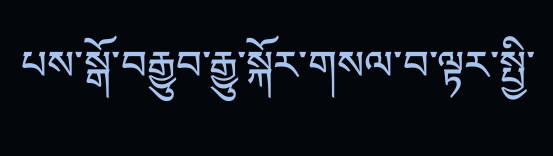པས་སྒོ་བརྒྱུབ་རྒྱུ་སྐོར་གསལ་བ་ལྟར་སྤྱི་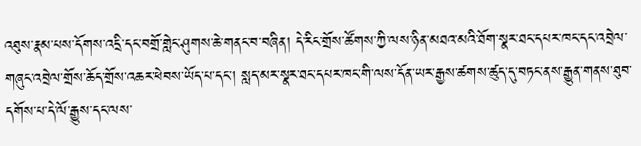འཐུས་རྣམ་པས་དོགས་འདྲི་དང་བགྲོ་གླེང་ཤུགས་ཆེ་གནང་བ་བཞིན། དེ་རིང་གྲོས་ཚོགས་ཀྱི་ལས་ཉིན་མཐའ་མའི་ཐོག་སྣར་ཐང་དཔར་ཁང་དང་འབྲེལ་གཞུང་འབྲེལ་གྲོས་ཆོད་གྲོས་འཆར་ཕེབས་ཡོད་པ་དང་། སླད་མར་སྣར་ཐང་དཔར་ཁང་གི་ལས་དོན་ཡར་རྒྱས་ཚགས་ཚུད་དུ་བཏང་ནས་རྒྱུན་གནས་ཐུབ་དགོས་པ་དེ་ལོ་རྒྱུས་དང་ལས་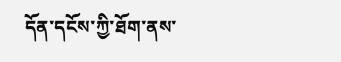དོན་དངོས་ཀྱི་ཐོག་ནས་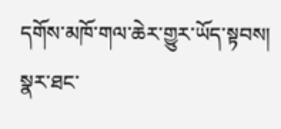དགོས་མཁོ་གལ་ཆེར་གྱུར་ཡོད་སྟབས། སྣར་ཐང་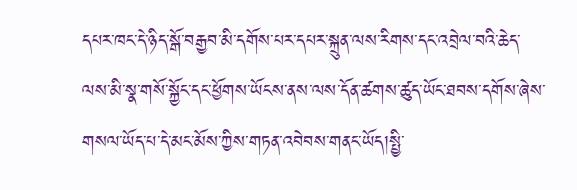དཔར་ཁང་དེ་ཉིད་སྒོ་བརྒྱབ་མི་དགོས་པར་དཔར་སྐྲུན་ལས་རིགས་དང་འབྲེལ་བའི་ཆེད་ལས་མི་སྣ་གསོ་སྐྱོང་དང་ཕྱོགས་ཡོངས་ནས་ལས་དོན་ཚགས་ཚུད་ཡོང་ཐབས་དགོས་ཞེས་གསལ་ཡོད་པ་དེ་མང་མོས་ཀྱིས་གཏན་འབེབས་གནང་ཡོད།སྤྱི་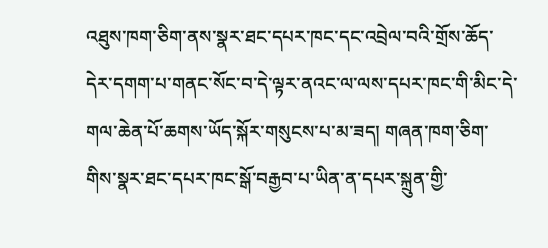འཐུས་ཁག་ཅིག་ནས་སྣར་ཐང་དཔར་ཁང་དང་འབྲེལ་བའི་གྲོས་ཆོད་དེར་དགག་པ་གནང་སོང་བ་དེ་ལྟར་ནའང་ལ་ལས་དཔར་ཁང་གི་མིང་དེ་གལ་ཆེན་པོ་ཆགས་ཡོད་སྐོར་གསུངས་པ་མ་ཟད། གཞན་ཁག་ཅིག་གིས་སྣར་ཐང་དཔར་ཁང་སྒོ་བརྒྱབ་པ་ཡིན་ན་དཔར་སྐྲུན་གྱི་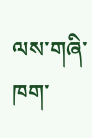ལས་གཞི་ཁག་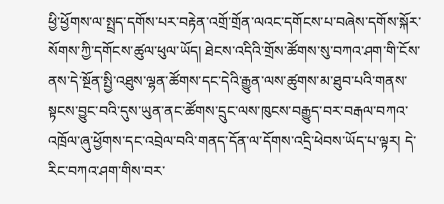ཕྱི་ཕྱོགས་ལ་སྤྲད་དགོས་པར་བརྟེན་འགྲོ་གྲོན་ལའང་དགོངས་པ་བཞེས་དགོས་སྐོར་སོགས་ཀྱི་དགོངས་ཚུལ་ཕུལ་ཡོད། ཐེངས་འདིའི་གྲོས་ཚོགས་སུ་བཀའ་ཤག་གི་ངོས་ནས་དེ་སྔོན་སྤྱི་འཐུས་ལྷན་ཚོགས་དང་དེའི་རྒྱུན་ལས་ཚུགས་མ་ཐུབ་པའི་གནས་སྟངས་བྱུང་བའི་དུས་ཡུན་ནང་ཚོགས་དྲུང་ལས་ཁུངས་བརྒྱུད་བར་བརྒལ་བཀའ་འཁྲོལ་ཞུ་ཕྱོགས་དང་འབྲེལ་བའི་གནད་དོན་ལ་དོགས་འདྲི་ཕེབས་ཡོད་པ་ལྟར། དེ་རིང་བཀའ་ཤག་གིས་བར་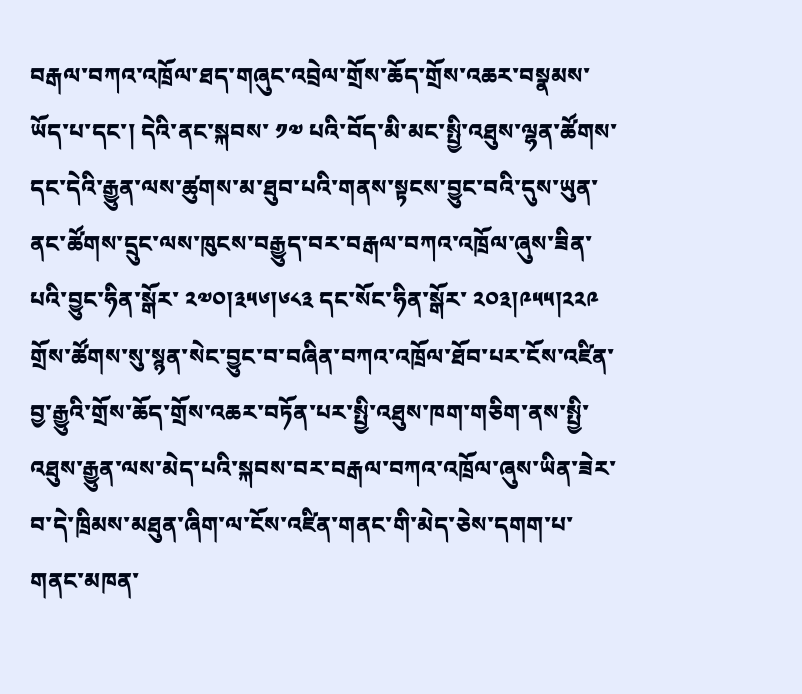བརྒལ་བཀའ་འཁྲོལ་ཐད་གཞུང་འབྲེལ་གྲོས་ཆོད་གྲོས་འཆར་བསྣམས་ཡོད་པ་དང་། དེའི་ནང་སྐབས་ ༡༧ པའི་བོད་མི་མང་སྤྱི་འཐུས་ལྷན་ཚོགས་དང་དེའི་རྒྱུན་ལས་ཚུགས་མ་ཐུབ་པའི་གནས་སྟངས་བྱུང་བའི་དུས་ཡུན་ནང་ཚོགས་དྲུང་ལས་ཁུངས་བརྒྱུད་བར་བརྒལ་བཀའ་འཁྲོལ་ཞུས་ཟིན་པའི་བྱུང་ཧིན་སྒོར་ ༢༧༠།༣༥༦།༦༨༣ དང་སོང་ཧིན་སྒོར་ ༢༠༣།༩༥༥།༢༢༩ གྲོས་ཚོགས་སུ་སྙན་སེང་བྱུང་བ་བཞིན་བཀའ་འཁྲོལ་ཐོབ་པར་ངོས་འཛིན་བྱ་རྒྱུའི་གྲོས་ཆོད་གྲོས་འཆར་བཏོན་པར་སྤྱི་འཐུས་ཁག་གཅིག་ནས་སྤྱི་འཐུས་རྒྱུན་ལས་མེད་པའི་སྐབས་བར་བརྒལ་བཀའ་འཁྲོལ་ཞུས་ཡིན་ཟེར་བ་དེ་ཁྲིམས་མཐུན་ཞིག་ལ་ངོས་འཛིན་གནང་གི་མེད་ཅེས་དགག་པ་གནང་མཁན་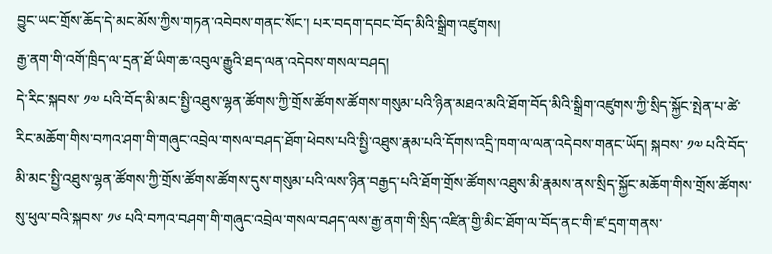བྱུང་ཡང་གྲོས་ཆོད་དེ་མང་མོས་ཀྱིས་གཏན་འབེབས་གནང་སོང་། པར་བདག་དབང་བོད་མིའི་སྒྲིག་འཛུགས།
རྒྱ་ནག་གི་འགོ་ཁྲིད་ལ་དྲན་ཐོ་ཡིག་ཆ་འབུལ་རྒྱུའི་ཐད་ལན་འདེབས་གསལ་བཤད།
དེ་རིང་སྐབས་ ༡༧ པའི་བོད་མི་མང་སྤྱི་འཐུས་ལྷན་ཚོགས་ཀྱི་གྲོས་ཚོགས་ཚོགས་གསུམ་པའི་ཉིན་མཐའ་མའི་ཐོག་བོད་མིའི་སྒྲིག་འཛུགས་ཀྱི་སྲིད་སྐྱོང་སྤེན་པ་ཚེ་རིང་མཆོག་གིས་བཀའ་ཤག་གི་གཞུང་འབྲེལ་གསལ་བཤད་ཐོག་ཕེབས་པའི་སྤྱི་འཐུས་རྣམ་པའི་དོགས་འདྲི་ཁག་ལ་ལན་འདེབས་གནང་ཡོད། སྐབས་ ༡༧ པའི་བོད་མི་མང་སྤྱི་འཐུས་ལྷན་ཚོགས་ཀྱི་གྲོས་ཚོགས་ཚོགས་དུས་གསུམ་པའི་ལས་ཉིན་བརྒྱད་པའི་ཐོག་གྲོས་ཚོགས་འཐུས་མི་རྣམས་ནས་སྲིད་སྐྱོང་མཆོག་གིས་གྲོས་ཚོགས་སུ་ཕུལ་བའི་སྐབས་ ༡༦ པའི་བཀའ་བཤག་གི་གཞུང་འབྲེལ་གསལ་བཤད་ལས་རྒྱ་ནག་གི་སྲིད་འཛིན་གྱི་མིང་ཐོག་ལ་བོད་ནང་གི་ཛ་དྲག་གནས་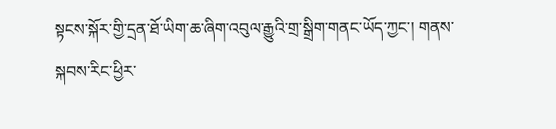སྟངས་སྐོར་གྱི་དྲན་ཐོ་ཡིག་ཆ་ཞིག་འབུལ་རྒྱུའི་གྲ་སྒྲིག་གནང་ཡོད་ཀྱང་། གནས་སྐབས་རིང་ཕྱིར་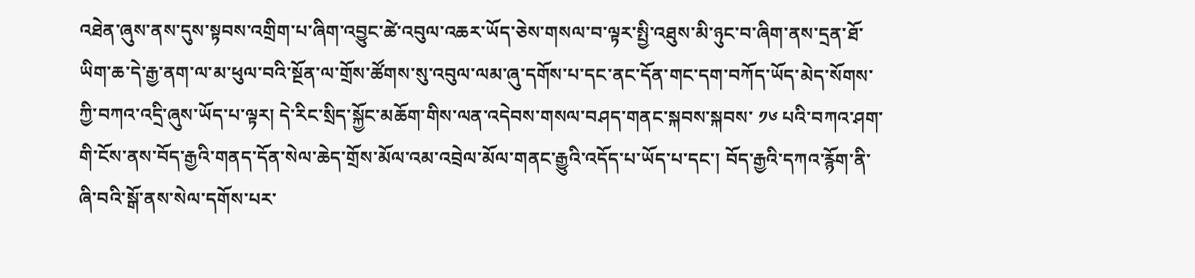འཐེན་ཞུས་ནས་དུས་སྟབས་འགྲིག་པ་ཞིག་འབྱུང་ཚེ་འབུལ་འཆར་ཡོད་ཅེས་གསལ་བ་ལྟར་སྤྱི་འཐུས་མི་ཉུང་བ་ཞིག་ནས་དྲན་ཐོ་ཡིག་ཆ་དེ་རྒྱ་ནག་ལ་མ་ཕུལ་བའི་སྔོན་ལ་གྲོས་ཚོགས་སུ་འབུལ་ལམ་ཞུ་དགོས་པ་དང་ནང་དོན་གང་དག་བཀོད་ཡོད་མེད་སོགས་ཀྱི་བཀའ་འདྲི་ཞུས་ཡོད་པ་ལྟར། དེ་རིང་སྲིད་སྐྱོང་མཆོག་གིས་ལན་འདེབས་གསལ་བཤད་གནང་སྐབས་སྐབས་ ༡༦ པའི་བཀའ་ཤག་གི་ངོས་ནས་བོད་རྒྱའི་གནད་དོན་སེལ་ཆེད་གྲོས་མོལ་འམ་འབྲེལ་མོལ་གནང་རྒྱུའི་འདོད་པ་ཡོད་པ་དང་། བོད་རྒྱའི་དཀའ་རྙོག་ནི་ཞི་བའི་སྒོ་ནས་སེལ་དགོས་པར་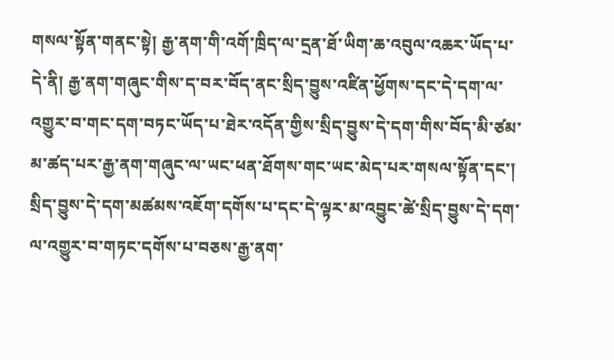གསལ་སྟོན་གནང་སྟེ། རྒྱ་ནག་གི་འགོ་ཁྲིད་ལ་དྲན་ཐོ་ཡིག་ཆ་འབུལ་འཆར་ཡོད་པ་དེ་ནི། རྒྱ་ནག་གཞུང་གིས་ད་བར་བོད་ནང་སྲིད་བྱུས་འཛིན་ཕྱོགས་དང་དེ་དག་ལ་འགྱུར་བ་གང་དག་བཏང་ཡོད་པ་ཐེར་འདོན་གྱིས་སྲིད་བྱུས་དེ་དག་གིས་བོད་མི་ཙམ་མ་ཚད་པར་རྒྱ་ནག་གཞུང་ལ་ཡང་ཕན་ཐོགས་གང་ཡང་མེད་པར་གསལ་སྟོན་དང་། སྲིད་བྱུས་དེ་དག་མཚམས་འཇོག་དགོས་པ་དང་དེ་ལྟར་མ་འབྱུང་ཚེ་སྲིད་བྱུས་དེ་དག་ལ་འགྱུར་བ་གཏང་དགོས་པ་བཅས་རྒྱ་ནག་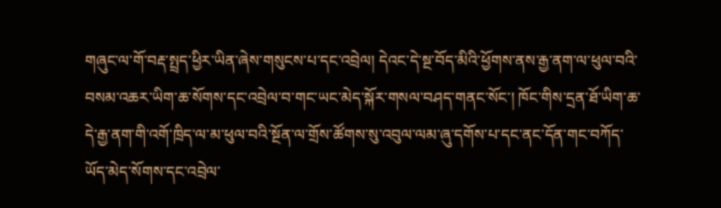གཞུང་ལ་གོ་བརྡ་སྤྲད་ཕྱིར་ཡིན་ཞེས་གསུངས་པ་དང་འབྲེལ། དེའང་དེ་སྔ་བོད་མིའི་ཕྱོགས་ནས་རྒྱ་ནག་ལ་ཕུལ་བའི་བསམ་འཆར་ཡིག་ཆ་སོགས་དང་འབྲེལ་བ་གང་ཡང་མེད་སྐོར་གསལ་བཤད་གནང་སོང་། ཁོང་གིས་དྲན་ཐོ་ཡིག་ཆ་དེ་རྒྱ་ནག་གི་འགོ་ཁྲིད་ལ་མ་ཕུལ་བའི་སྔོན་ལ་གྲོས་ཚོགས་སུ་འབུལ་ལམ་ཞུ་དགོས་པ་དང་ནང་དོན་གང་བཀོད་ཡོད་མེད་སོགས་དང་འབྲེལ་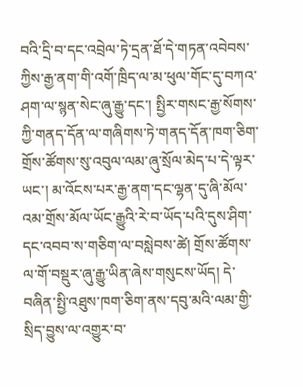བའི་དྲི་བ་དང་འབྲེལ་ཏེ་དྲན་ཐོ་དེ་གཏན་འབེབས་ཀྱིས་རྒྱ་ནག་གི་འགོ་ཁྲིད་ལ་མ་ཕུལ་གོང་དུ་བཀའ་ཤག་ལ་སྙན་སེང་ཞུ་རྒྱུ་དང་། སྤྱིར་གསང་རྒྱ་སོགས་ཀྱི་གནད་དོན་ལ་གཞིགས་ཏེ་གནད་དོན་ཁག་ཅིག་གྲོས་ཚོགས་སུ་འབུལ་ལམ་ཞུ་སྲོལ་མེད་པ་དེ་ལྟར་ཡང་། མ་འོངས་པར་རྒྱ་ནག་དང་ལྷན་དུ་ཞི་མོལ་འམ་གྲོས་མོལ་ཡོང་རྒྱུའི་རེ་བ་ཡོད་པའི་དུས་ཤིག་དང་འབབ་ས་གཅིག་ལ་བསླེབས་ཚེ། གྲོས་ཚོགས་ལ་གོ་བསྡུར་ཞུ་རྒྱུ་ཡིན་ཞེས་གསུངས་ཡོད། དེ་བཞིན་སྤྱི་འཐུས་ཁག་ཅིག་ནས་དབུ་མའི་ལམ་གྱི་སྲིད་བྱུས་ལ་འགྱུར་བ་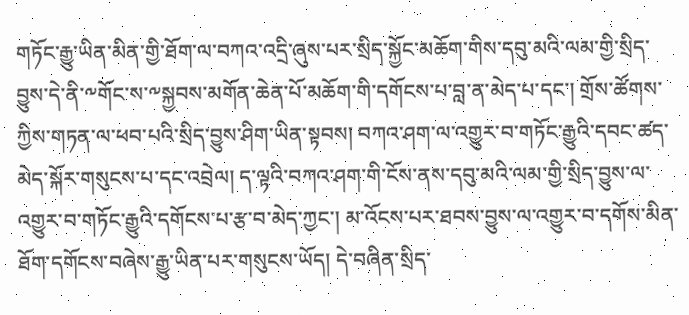གཏོང་རྒྱུ་ཡིན་མིན་གྱི་ཐོག་ལ་བཀའ་འདྲི་ཞུས་པར་སྲིད་སྐྱོང་མཆོག་གིས་དབུ་མའི་ལམ་གྱི་སྲིད་བྱུས་དེ་ནི་༸གོང་ས་༸སྐྱབས་མགོན་ཆེན་པོ་མཆོག་གི་དགོངས་པ་བླ་ན་མེད་པ་དང་། གྲོས་ཚོགས་ཀྱིས་གཏན་ལ་ཕབ་པའི་སྲིད་བྱུས་ཤིག་ཡིན་སྟབས། བཀའ་ཤག་ལ་འགྱུར་བ་གཏོང་རྒྱུའི་དབང་ཚད་མེད་སྐོར་གསུངས་པ་དང་འབྲེལ། ད་ལྟའི་བཀའ་ཤག་གི་ངོས་ནས་དབུ་མའི་ལམ་གྱི་སྲིད་བྱུས་ལ་འགྱུར་བ་གཏོང་རྒྱུའི་དགོངས་པ་རྩ་བ་མེད་ཀྱང་། མ་འོངས་པར་ཐབས་བྱུས་ལ་འགྱུར་བ་དགོས་མིན་ཐོག་དགོངས་བཞེས་རྒྱུ་ཡིན་པར་གསུངས་ཡོད། དེ་བཞིན་སྲིད་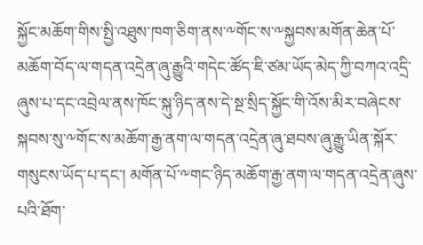སྐྱོང་མཆོག་གིས་སྤྱི་འཐུས་ཁག་ཅིག་ནས་༸གོང་ས་༸སྐྱབས་མགོན་ཆེན་པོ་མཆོག་བོད་ལ་གདན་འདྲེན་ཞུ་རྒྱུའི་གདེང་ཚོད་ཇི་ཙམ་ཡོད་མེད་ཀྱི་བཀའ་འདྲི་ཞུས་པ་དང་འབྲེལ་ནས་ཁོང་སྐུ་ཉིད་ནས་དེ་སྔ་སྲིད་སྐྱོང་གི་འོས་མིར་བཞེངས་སྐབས་སུ་༸གོང་ས་མཆོག་རྒྱ་ནག་ལ་གདན་འདྲེན་ཞུ་ཐབས་ཞུ་རྒྱུ་ཡིན་སྐོར་གསུངས་ཡོད་པ་དང་། མགོན་པོ་༸གང་ཉིད་མཆོག་རྒྱ་ནག་ལ་གདན་འདྲེན་ཞུས་པའི་ཐོག་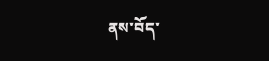ནས་བོད་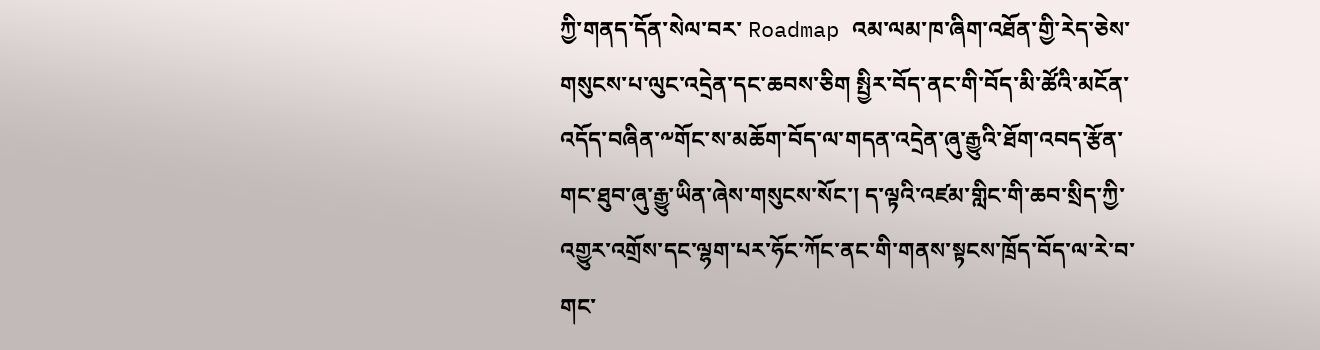ཀྱི་གནད་དོན་སེལ་བར་ Roadmap འམ་ལམ་ཁ་ཞིག་འཐོན་གྱི་རེད་ཅེས་གསུངས་པ་ལུང་འདྲེན་དང་ཆབས་ཅིག སྤྱིར་བོད་ནང་གི་བོད་མི་ཚོའི་མངོན་འདོད་བཞིན་༸གོང་ས་མཆོག་བོད་ལ་གདན་འདྲེན་ཞུ་རྒྱུའི་ཐོག་འབད་རྩོན་གང་ཐུབ་ཞུ་རྒྱུ་ཡིན་ཞེས་གསུངས་སོང་། ད་ལྟའི་འཛམ་གླིང་གི་ཆབ་སྲིད་ཀྱི་འགྱུར་འགྲོས་དང་ལྷག་པར་ཧོང་ཀོང་ནང་གི་གནས་སྟངས་ཁྲོད་བོད་ལ་རེ་བ་གང་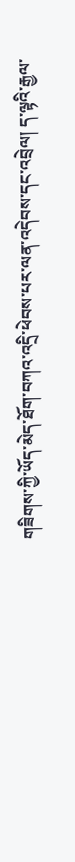གཟིགས་ཀྱི་ཡོད་མེད་ཐོག་བཀའ་འདྲི་ཕེབས་པར་ལན་འདེབས་དང་འབྲེལ། ད་ལྟའི་རྒྱལ་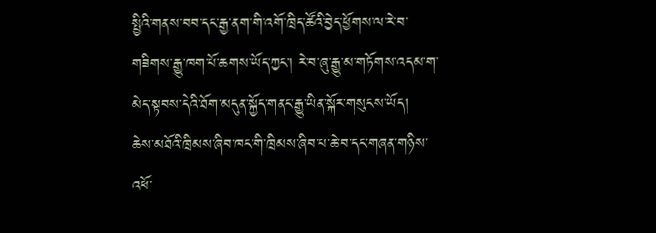སྤྱིའི་གནས་བབ་དང་རྒྱ་ནག་གི་འགོ་ཁྲིད་ཚོའི་བྱེད་ཕྱོགས་ལ་རེ་བ་གཟིགས་རྒྱུ་ཁག་པོ་ཆགས་ཡོད་ཀྱང་། རེ་བ་ཞུ་རྒྱུ་མ་གཏོགས་འདམ་ག་མེད་སྟབས་དེའི་ཐོག་མདུན་སྐྱོད་གནང་རྒྱུ་ཡིན་སྐོར་གསུངས་ཡོད།
ཆེས་མཐོའི་ཁྲིམས་ཞིབ་ཁང་གི་ཁྲིམས་ཞིབ་པ་ཆེ་བ་དང་གཞན་གཉིས་འཕོ་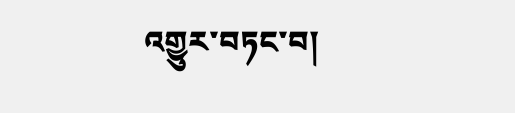འགྱུར་བཏང་བ།